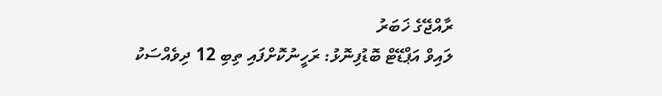ރާއްޖޭގެ ޚަބަރު
ލައިވް އަޕްޑޭޓް ބޮޑުފިނޮޅު: ރަހީނުކޮށްފައި ތިބި 12 ދިވެއްސަކު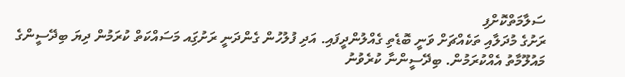ސަލާމަތްކޮށްފި
ރަށުގެ މުދަލާއި ތަކެއްޗަށް ވަނީ ބޮޑެތި ގެއްލުންދީފައި. އަދި ފުލުހުން ގެންދަނީ ރަށުގަިއ މަސައްކަތް ކުރަމުން ދިޔަ ބިދޭސީންގެ މައުލޫމާތު އެއްކުރަމުން. ބިދޭސީންނާ ކުރެވުނު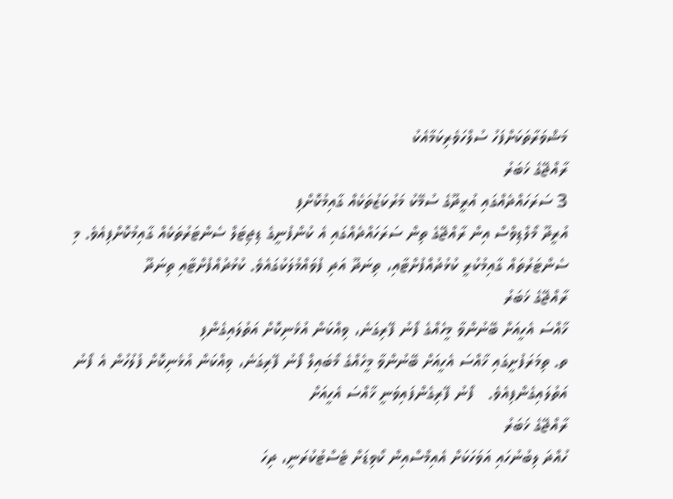މަޝްވަރާތަކަށްފަހު ސުލްހަވެރިކަމާއެކު
ރާއްޖޭގެ ޚަބަރު
3 ސަރަހައްދެއްގައި އުރީދޫގެ ސުމޭކު މަރުކަޒުތަކެއް ގާއިމުކޮށްފި
އުރީދޫ މޯލްޑިވްސް އިން ރާއްޖޭގެ ތިން ސަރަހައްދެއްގައި އެ ކުންފުނީގެ ޑިޖިޓަލް ސެންޓަރުތަކެއް ގާއިމުކޮށްފިއެވެ. މި ސެންޓަރުތައް ގާއިމުކުރީ ކުޅުދުއްފުށްޓާއި، ތިނަދޫ އަދި ފުވައްމުލަކުގައެވެ. ކުޅުދުއްފުށްޓާއި ތިނަދޫ
ރާއްޖޭގެ ޚަބަރު
ޚާއްސަ އެހީއަށް ބޭނުންވާ މީހެއްގެ ފޯނު ފޭރިގަނެ، ވިއްކަން އުޅެނިކޮށް އަތުލައިގެންފި
ތ. ތިމަރަފުށީގައި ޚާއްސަ އެހީއަށް ބޭނުންވާ މީހެއްގެ މޯބައިލް ފޯނު ފޭރިގަނެ، ވިއްކަން އުޅެނިކޮށް ފުލުހުން އެ ފޯނު އަތުލައިގެންފިއެވެ.   ފޯނު ފޭރިގެންފައިވަނީ ޚާއްސަ އެހީއަށް
ރާއްޖޭގެ ޚަބަރު
ހުއްދަ ލިބުނުހައި އަވަހަކަށް އެއިމްސްއިން ކޯވިޑަށް ޓެސްޓުކުރަނީ، ދިހަ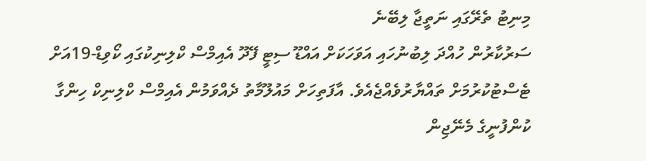މިނިޓު ތެރޭގައި ނަތީޖާ ލިބޭނެ
ސަރުކާރުން ހުއްދަ ލިބުނުހައި އަވަހަކަށް އައްޑޫ ސިޓީ ފޭދޫ އެއިމްސް ކްލިނިކުގައި ކޯވިޑް-19އަށް ޓެސްޓުކުރުމަށް ތައްޔާރުވެއްޖެއެވެ. އާފަތިހަށް މައުލޫމާތު ދެއްވަމުން އެއިމްސް ކްލިނިކް ހިންގާ ކުންފުނީގެ މެނޭޖިން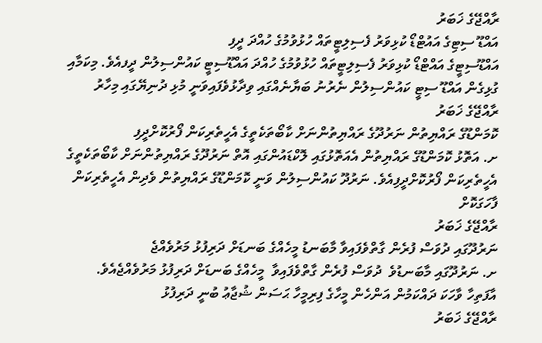ރާއްޖޭގެ ޚަބަރު
އައްޑޫ ސިޓިގެ އައުޓްޑޯ ކުޅިވަރު ފެސިލިޓީތައް ހުޅުވުމުގެ ހުއްދަ ދީފި
އައްޑޫސިޓީގެ އައްޓްޑޯ ކުޅިވަރު ފެސިލިޓީތައް ހުޅުވުމުގެ ހުއްދަ އައްޑޫސިޓީ ކައުންސިލުން ދީފއެވެ. މިކަމާއި ގުޅިގެން އައްޑޫ ސިޓީ ކައުންސިލުން ނެރުނު ބަޔާނެއްގައި ވިދާޅުވެފައިވަނީ މުޅި ދުނިޔޭގައި މިހާރު
ރާއްޖޭގެ ޚަބަރު
ކޮމަންޑޫގެ ރައްޔިތުން ނަރުދޫގެ ރައްޔިތުންނަށް ކާބޯތަކެތީގެ އެހީތެރިކަން ފޯރުކޮށްދީފި
ށ. އަތޮޅު ކޮމަންޑޫގެ ރައްޔިތުން އެއަތޮޅުގައި ލޮކްޑައުންގައި އޮތް ނަރުދޫގެ ރައްޔިތުންނަށް ކާބޯތަކެތީގެ އެހީތެރިކަން ފޯރުކޮށްދީފިއެވެ. ނަރުދޫ ކައުންސިލުން ވަނީ ކޮމަންޑޫގެ ރައްޔިތުން ވެދިން އެހީތެރިކަން ފާހަގަކޮށް
ރާއްޖޭގެ ޚަބަރު
ނަރުދޫގައި ދުވަސް ފުރެން ގާތްވެފައިވާ މާބަނޑު މީހެއްގެ ބަނޑަށް ދަރިފުޅު މަރުވެއްޖެ
ށ. ނަރުދޫގައި މާބަނޑުވެ  ދުވަސް ފުރެން ގާތްވެފައިވާ  މީހެއްގެ ބަނޑަށް ދަރިފުޅު މަރުވެއްޖެއެވެ.  އާފަތިހާ ވާހަކަ ދައްކަމުން އަންހެން މީހާގެ ފިރިމީހާ ޙަސަން ޝުޖާޢު ބުނީ ދަރިފުޅު
ރާއްޖޭގެ ޚަބަރު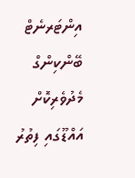އިންޓަރނެޓް ބޭންކިންގް މެދުވެރިކޮށް އައްޑޫގައި ފިތުރު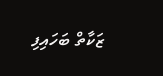ޒަކާތް ބަހައިފި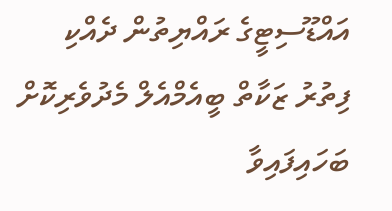އައްޑޫސިޓީގެ ރައްޔިތުން ދެއްކި ފިތުރު ޒަކާތް ބީއެމްއެލް މެދުވެރިކޮށް ބަހައިފައިވާ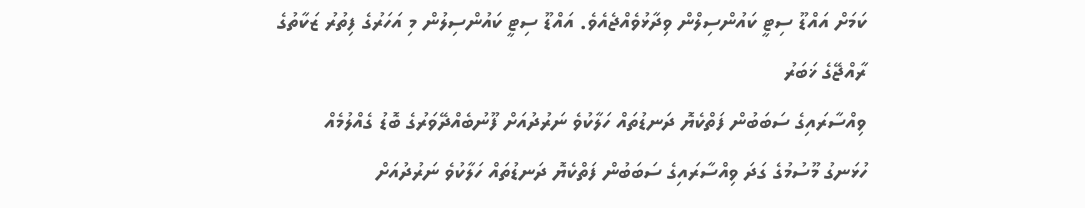ކަމަށް އައްޑޫ ސިޓީ ކައުންސިލްން ވިދާޅުވެއްޖެއެވެ. އައްޑޫ ސިޓީ ކައުންސިލުން މި އަހަރުގެ ފިތުރު ޒަކާތުގެ
ރާއްޖޭގެ ޚަބަރު
ވިއްސާރައިގެ ސަބަބުން ފަތްކެޔޮ ދަނޑުތައް ހަލާކުވެ ނަރުދުއަށް ފޫނުބެއްދޭވަރުގެ ބޮޑު ގެއްލުމެއް
ހުޅަނގު މޫސުމުގެ ގަދަ ވިއްސާރައިގެ ސަބަބުން ފަތްކެޔޮ ދަނޑުތައް ހަލާކުވެ ނަރުދުއަށް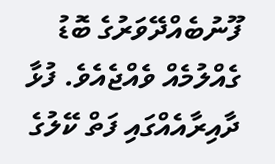ފޫނުބެއްދޭވަރުގެ ބޮޑު ގެއްލުމެއް ވެއްޖެއެވެ. ފުޅާ ދާއިރާއެއްގައި ފަތް ކޭލުގެ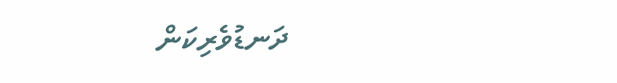ދަނޑުވެރިކަން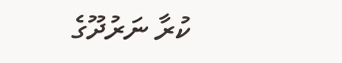ކުރާ ނަރުދޫގެ